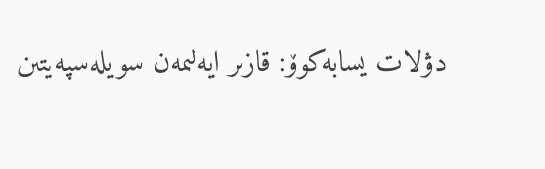دۋلات يسابەكوۆ: قازىر ايەلىمەن سويلەسپەيتىن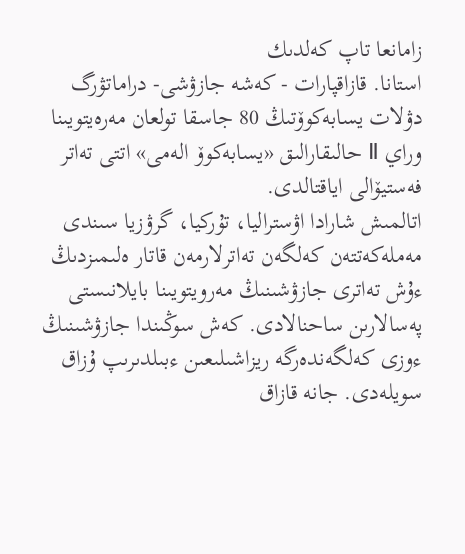زامانعا تاپ كەلدىك
استانا. قازاقپارات - كەشە جازۋشى- دراماتۋرگ دۋلات يسابەكوۆتىڭ 80 جاسقا تولعان مەرەيتويىنا وراي Ⅱ حالىقارالىق «يسابەكوۆ الەمى» اتتى تەاتر فەستيۆالى اياقتالدى.
اتالمىش شارادا اۋستراليا، تۇركيا، گرۋزيا سىندى مەملەكەتتەن كەلگەن تەاترلارمەن قاتار ەلىمىزدىڭ ءۇش تەاترى جازۋشىنىڭ مەرويتويىنا بايلانىستى پەسالارىن ساحنالادى. كەش سوڭىندا جازۋشىنىڭ ءوزى كەلگەندەرگە ريزاشىلىعىن ءبىلدىرىپ ۇزاق سويلەدى. جانە قازاق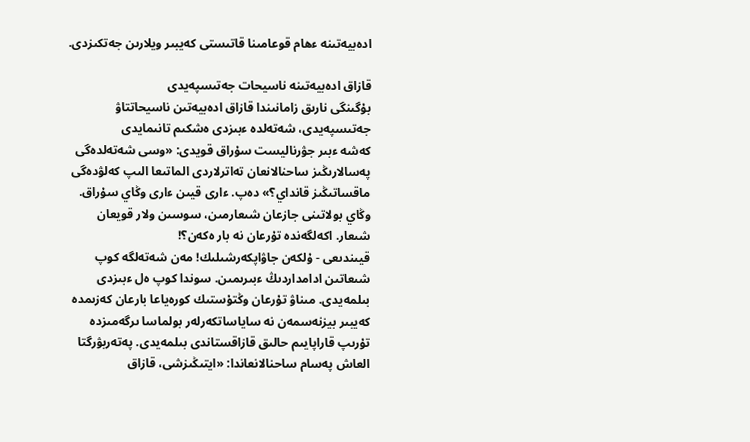ادەبيەتىنە ءھام قوعامىنا قاتىستى كەيبىر ويلارىن جەتكىزدى.

قازاق ادەبيەتىنە ناسيحات جەتىسپەيدى
بۇگىنگى نارىق زامانىندا قازاق ادەبيەتىن ناسيحاتتاۋ جەتىسپەيدى، شەتەلدە ءبىزدى ەشكىم تانىمايدى
كەشە ءبىر جۋرناليست سۇراق قويدى: «وسى شەتەلدەگى پەسالارىڭىز ساحنالانعان تەاترلاردى الماتىعا الىپ كەلۋدەگى ماقساتىڭىز قانداي؟» دەپ. ءارى قيىن ءارى وڭاي سۇراق. وڭاي بولاتىنى جازعان شىعارمىن، سوسىن ولار قويعان شىعار. اكەلگەندە تۇرعان نە بار ەكەن؟!
قيىندىعى - ۇلكەن جاۋاپكەرشىلىك! مەن شەتەلگە كوپ شىعاتىن ادامداردىڭ ءبىرىمىن. سوندا كوپ ەل ءبىزدى بىلمەيدى. مىناۋ تۇرعان وڭتۇستىك كورەياعا بارعان كەزىمدە كەيبىر بيزنەسمەن نە ساياساتكەرلەر بولماسا ىرگەمىزدە تۇرىپ قاراپايىم حالىق قازاقستاندى بىلمەيدى. پەتەربۋرگتا العاش پەسام ساحنالانعاندا: «ايتىڭىزشى، قازاق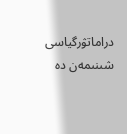دراماتۋرگياسى شىنىمەن دە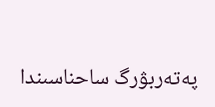پەتەربۋرگ ساحناسىندا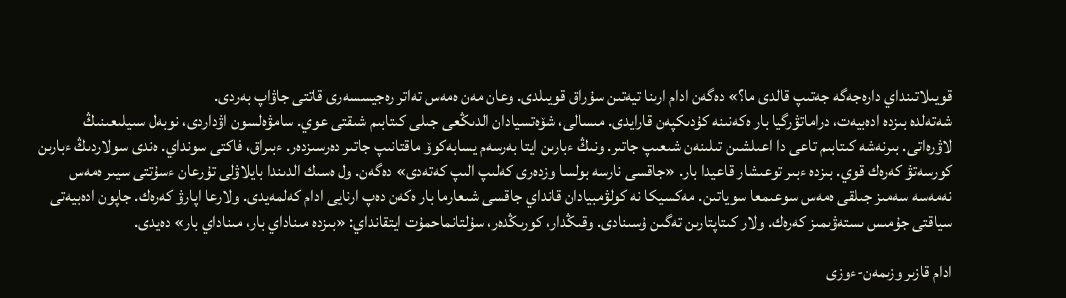قويىلاتىنداي دارەجەگە جەتىپ قالدى ما؟» دەگەن ادام ارىنا تيەتىن سۇراق قويىلدى. وعان مەن ەمەس تەاتر رەجيسسەرى قاتتى جاۋاپ بەردى.
شەتەلدە بىزدە ادەبيەت، دراماتۋرگيا بار ەكەنىنە كۇدىكپەن قارايدى. مىسالى، شۆەتسيادان الدىڭعى جىلى كىتابىم شىقتى عوي. سامۋەلسون اۋداردى، نوبەل سىيلىعىنىڭ لاۋرەاتى. بىرنەشە كىتابىم تاعى دا اعىلشىن تىلىنەن شىعىپ جاتىر. ونىڭ ءبارىن ايتا بەرسەم يسابەكوۆ ماقتانىپ جاتىر دەرسىزدەر. ءبىراق، فاكتى سونداي. ەندى سولاردىڭ ءبارىن كورسەتۋ كەرەك قوي. بىزدە ءبىر توعىشار قاعيدا بار. «جاقسى نارسە بولسا وزدەرى كەلىپ الىپ كەتەدى» دەگەن. ول ەسىك الدىندا بايلاۋلى تۇرعان ءسۇتتى سيىر ەمەس نەمەسە سەمىز جىلقى ەمەس سوعىمعا سوياتىن. مەكسيكا نە كولۋمبيادان قانداي جاقسى شىعارما بار ەكەن دەپ ارنايى ادام كەلمەيدى. ولارعا اپارۋ كەرەك. جاپون ادەبيەتى سياقتى جۇمىس ىستەۋىمىز كەرەك. ولار كىتاپتارىن تەگىن ۇسىنادى. وقىڭدار، كورىڭدەر، سۇلتانماحمۇت ايتقانداي: «بىزدە مىناداي بار، مىناداي بار» دەيدى.

ادام قازىر وزىمەن-ءوزى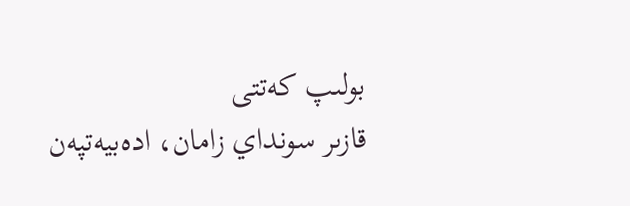بولىپ كەتتى
قازىر سونداي زامان، ادەبيەتپەن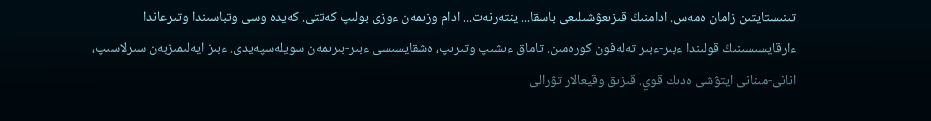تىنىستايتىن زامان ەمەس. ادامنىڭ قىزىعۋشىلىعى باسقا... ينتەرنەت... ادام وزىمەن ءوزى بولىپ كەتتى. كەيدە وسى وتباسىندا وتىرعاندا ءارقايسىسىنىڭ قولىندا ءبىر-ءبىر تەلەفون كورەمىن. تاماق ءىشىپ وتىرىپ، ەشقايسىسى ءبىر-بىرىمەن سويلەسپەيدى. ءبىز ايەلىمىزبەن سىرلاسىپ، انانى-مىنانى ايتۋشى ەدىك قوي. قىزىق وقيعالار تۋرالى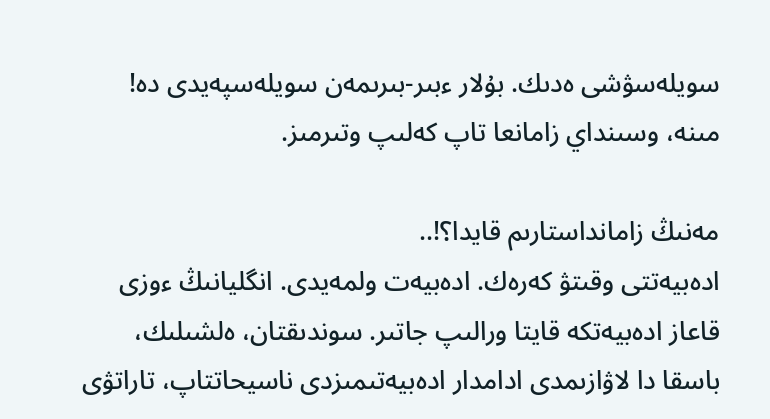سويلەسۋشى ەدىك. بۇلار ءبىر-بىرىمەن سويلەسپەيدى دە! مىنە، وسىنداي زامانعا تاپ كەلىپ وتىرمىز.

مەنىڭ زامانداستارىم قايدا؟!..
ادەبيەتتى وقىتۋ كەرەك. ادەبيەت ولمەيدى. انگليانىڭ ءوزى قاعاز ادەبيەتكە قايتا ورالىپ جاتىر. سوندىقتان، ەلشىلىك، باسقا دا لاۋازىمدى ادامدار ادەبيەتىمىزدى ناسيحاتتاپ، تاراتۋى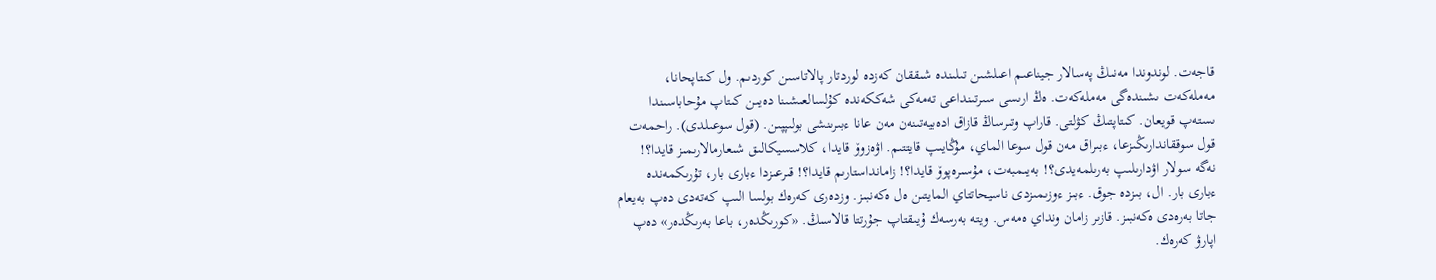قاجەت. لوندوندا مەنىڭ پەسالار جيناعىم اعىلشىن تىلىندە شىققان كەزدە لوردتار پالاتاسىن كوردىم. ول كىتاپحانا، مەملەكەت ىشىندەگى مەملەكەت. ەڭ ارىسى سىرتىنداعى تەمەكى شەككەندە كۇلسالعىشىنا دەيىن كىتاپ مۇحاباسىندا ىستەپ قويعان. كىتاپتىڭ كۋلتى. قاراپ وتىرساڭ قازاق ادەبيەتىنەن مەن عانا ءبىرىنشى بولىپپىن. (قول سوعىلدى). راحمەت قول سوققاندارىڭىزعا، ءبىراق مەن قول سوعا الماي، مۇڭايىپ قايتتىم. اۋەزوۆ قايدا، كلاسسيكالىق شىعارمالارىمىز قايدا؟! نەگە سولار اۋدارىلىپ بەرىلمەيدى؟! بەيىمبەت، مۇسىرەپوۆ قايدا؟! زامانداستارىم قايدا؟! قىرعىزدا ءبارى بار، تۇرىكمەندە ءبارى بار. ال، بىزدە جوق. ءبىز ءوزىمىزدى ناسيحاتتاي المايتىن ەل ەكەنبىز. وزدەرى كەرەك بولسا الىپ كەتەدى دەپ بەيعام جاتا بەرەدى ەكەنبىز. قازىر زامان ونداي ەمەس. ويتە بەرسەك ۇيىقتاپ جۇرتتا قالاسىڭ. «كورىڭدەر، باعا بەرىڭدەر» دەپ اپارۋ كەرەك.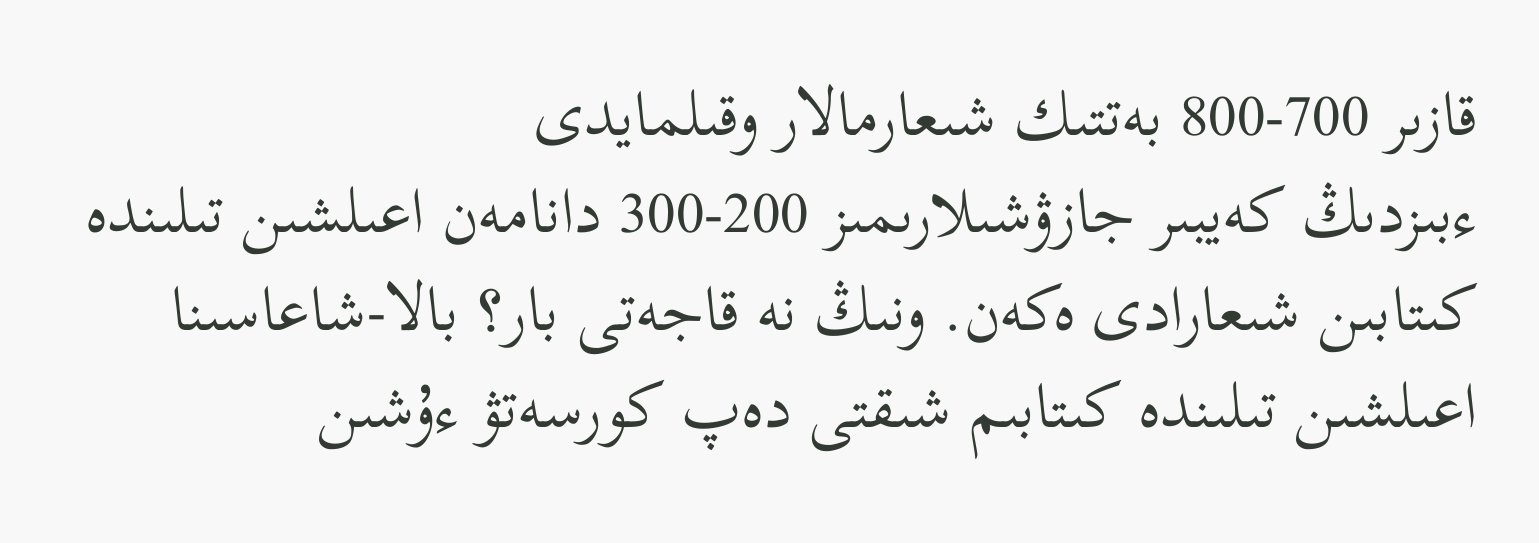قازىر 700-800 بەتتىك شىعارمالار وقىلمايدى
ءبىزدىڭ كەيبىر جازۋشىلارىمىز 200-300 دانامەن اعىلشىن تىلىندە كىتابىن شىعارادى ەكەن. ونىڭ نە قاجەتى بار؟ بالا-شاعاسىنا اعىلشىن تىلىندە كىتابىم شىقتى دەپ كورسەتۋ ءۇشىن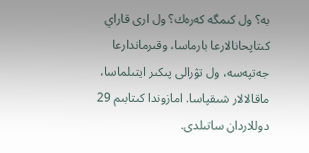بە؟ ول كىمگە كەرەك؟ ول ارى قاراي كىتاپحانالارعا بارماسا، وقىرماندارعا جەتپەسە، ول تۋرالى پىكىر ايتىلماسا، ماقالالار شىقپاسا. امازوندا كىتابىم 29 دوللاردان ساتىلدى.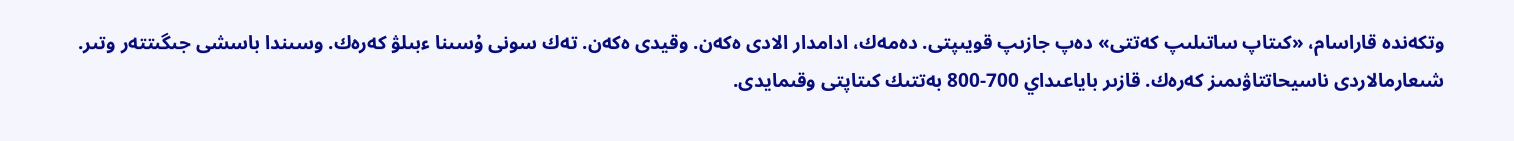وتكەندە قاراسام، «كىتاپ ساتىلىپ كەتتى» دەپ جازىپ قويىپتى. دەمەك، ادامدار الادى ەكەن. وقيدى ەكەن. تەك سونى ۇسىنا ءبىلۋ كەرەك. وسىندا باسشى جىگىتتەر وتىر. شىعارمالاردى ناسيحاتتاۋىمىز كەرەك. قازىر باياعىداي 700-800 بەتتىك كىتاپتى وقىمايدى.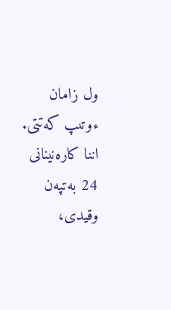ول زامان ءوتىپ كەتتى. اننا كارەنينانى 24 بەتپەن وقيدى،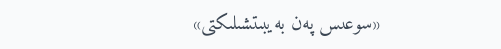«سوعىس پەن بەيبىتشىلىكتى»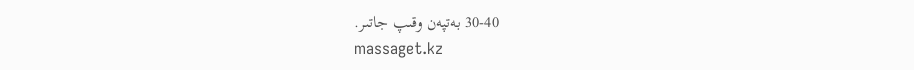30-40 بەتپەن وقىپ جاتىر.
massaget.kz